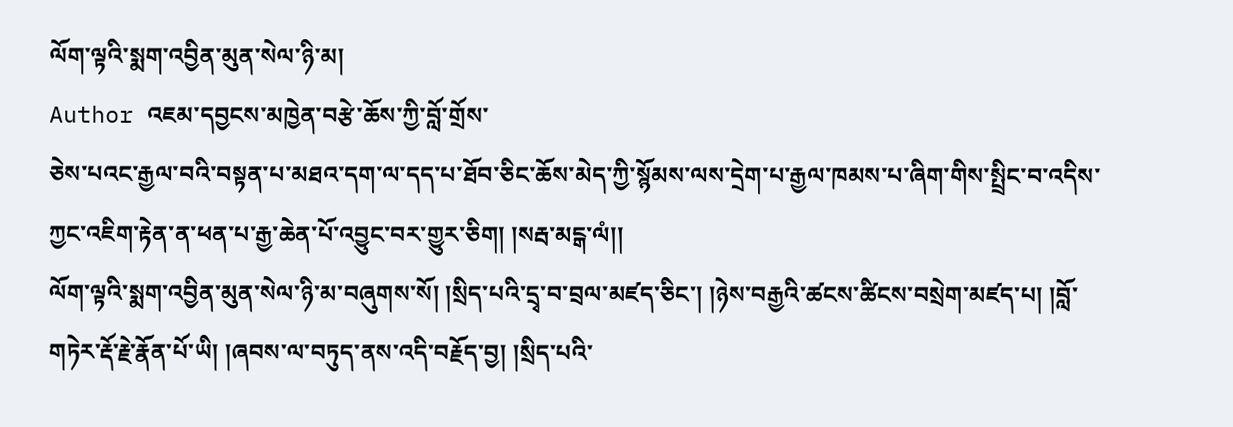ལོག་ལྟའི་སྨག་འབྱིན་མུན་སེལ་ཉི་མ།
Author འཇམ་དབྱངས་མཁྱེན་བརྩེ་ཆོས་ཀྱི་བློ་གྲོས་
ཅེས་པའང་རྒྱལ་བའི་བསྟན་པ་མཐའ་དག་ལ་དད་པ་ཐོབ་ཅིང་ཆོས་མེད་ཀྱི་སྙོམས་ལས་དྲེག་པ་རྒྱལ་ཁམས་པ་ཞིག་གིས་སྤྲིང་བ་འདིས་ཀྱང་འཇིག་རྟེན་ན་ཕན་པ་རྒྱ་ཆེན་པོ་འབྱུང་བར་གྱུར་ཅིག། །སརྦ་མངྒ་ལཾ།།
ལོག་ལྟའི་སྨག་འབྱིན་མུན་སེལ་ཉི་མ་བཞུགས་སོ། །སྲིད་པའི་དྲྭ་བ་བྲལ་མཛད་ཅིང་། །ཉེས་བརྒྱའི་ཚངས་ཚིངས་བསྲེག་མཛད་པ། །བློ་གཏེར་རྡོ་རྗེ་རྣོན་པོ་ཡི། །ཞབས་ལ་བཏུད་ནས་འདི་བརྗོད་བྱ། །སྲིད་པའི་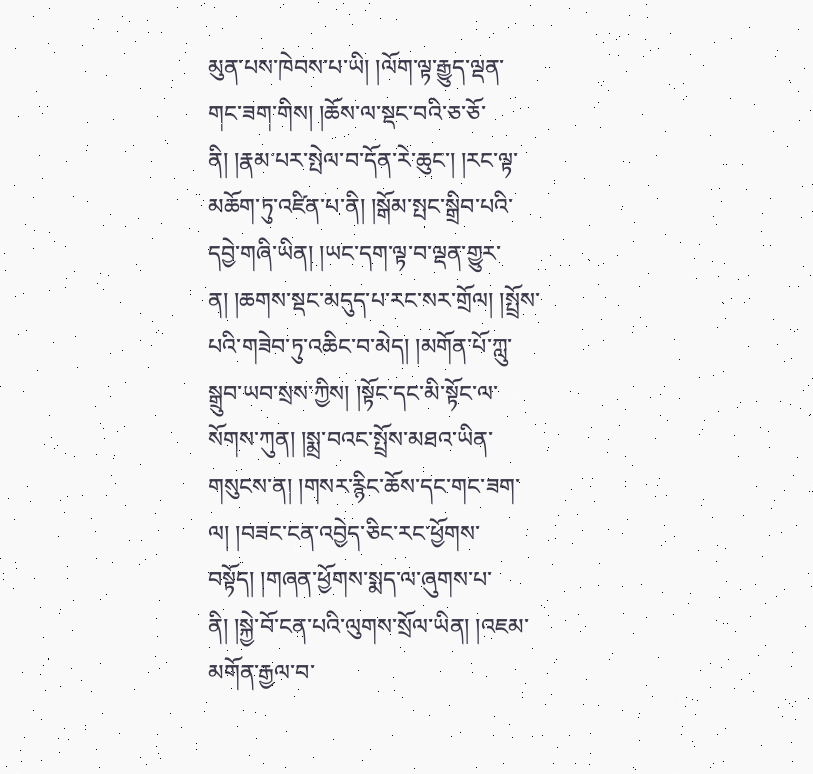མུན་པས་ཁེབས་པ་ཡི། །ལོག་ལྟ་རྒྱུད་ལྡན་གང་ཟག་གིས། །ཆོས་ལ་སྡང་བའི་ཅ་ཅོ་ནི། །རྣམ་པར་སྤེལ་བ་དོན་རེ་ཆུང་། །རང་ལྟ་མཆོག་ཏུ་འཛིན་པ་ནི། །སྒོམ་སྤང་སྒྲིབ་པའི་དབྱེ་གཞི་ཡིན། །ཡང་དག་ལྟ་བ་ལྡན་གྱུར་ན། །ཆགས་སྡང་མདུད་པ་རང་སར་གྲོལ། །སྤྲོས་པའི་གཟེབ་ཏུ་འཆིང་བ་མེད། །མགོན་པོ་ཀླུ་སྒྲུབ་ཡབ་སྲས་ཀྱིས། །སྟོང་དང་མི་སྟོང་ལ་སོགས་ཀུན། །སྨྲ་བའང་སྤྲོས་མཐའ་ཡིན་གསུངས་ན། །གསར་རྙིང་ཆོས་དང་གང་ཟག་ལ། །བཟང་ངན་འབྱེད་ཅིང་རང་ཕྱོགས་བསྟོད། །གཞན་ཕྱོགས་སྨད་ལ་ཞུགས་པ་ནི། །སྐྱེ་བོ་ངན་པའི་ལུགས་སྲོལ་ཡིན། །འཇམ་མགོན་རྒྱལ་བ་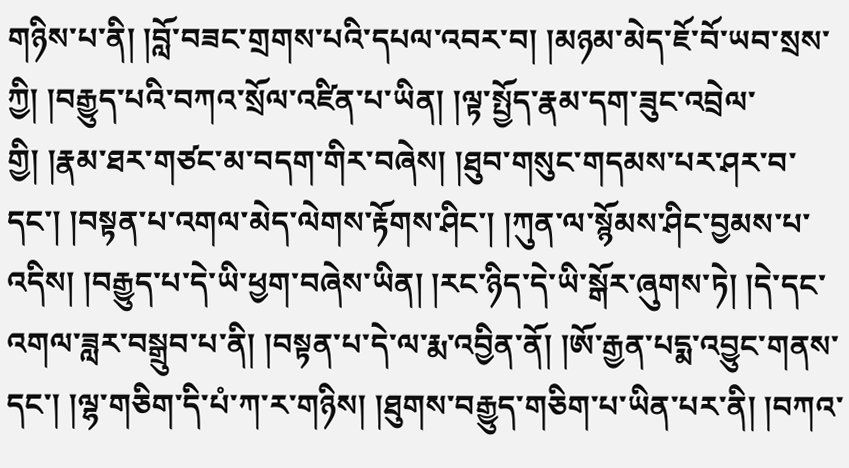གཉིས་པ་ནི། །བློ་བཟང་གྲགས་པའི་དཔལ་འབར་བ། །མཉམ་མེད་ཇོ་བོ་ཡབ་སྲས་ཀྱི། །བརྒྱུད་པའི་བཀའ་སྲོལ་འཛིན་པ་ཡིན། །ལྟ་སྤྱོད་རྣམ་དག་ཟུང་འབྲེལ་གྱི། །རྣམ་ཐར་གཙང་མ་བདག་གིར་བཞེས། །ཐུབ་གསུང་གདམས་པར་ཤར་བ་དང་། །བསྟན་པ་འགལ་མེད་ལེགས་རྟོགས་ཤིང་། །ཀུན་ལ་སྙོམས་ཤིང་བྱམས་པ་འདིས། །བརྒྱུད་པ་དེ་ཡི་ཕྱག་བཞེས་ཡིན། །རང་ཉིད་དེ་ཡི་སྒོར་ཞུགས་ཏེ། །དེ་དང་འགལ་ཟླར་བསྒྲུབ་པ་ནི། །བསྟན་པ་དེ་ལ་རྨ་འབྱིན་ནོ། །ཨོ་རྒྱན་པདྨ་འབྱུང་གནས་དང་། །ལྷ་གཅིག་དི་པཾ་ཀ་ར་གཉིས། །ཐུགས་བརྒྱུད་གཅིག་པ་ཡིན་པར་ནི། །བཀའ་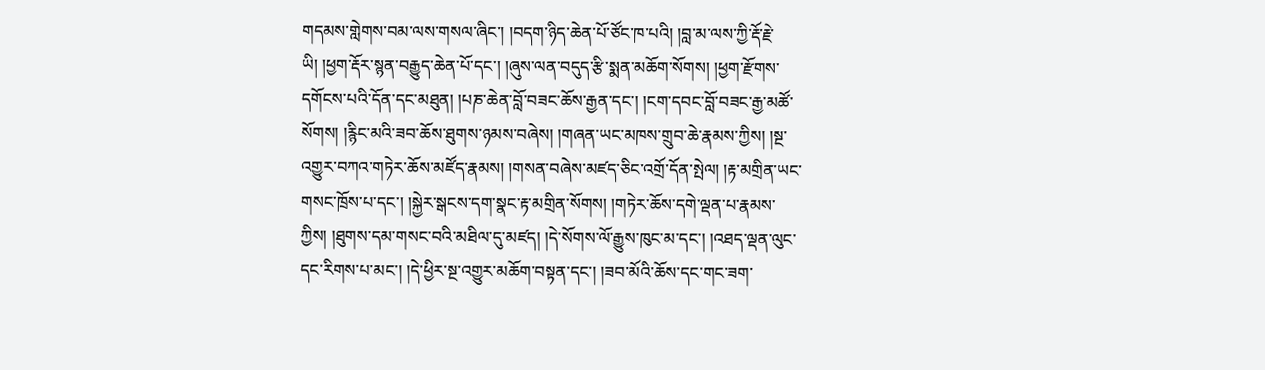གདམས་གླེགས་བམ་ལས་གསལ་ཞིང་། །བདག་ཉིད་ཆེན་པོ་ཙོང་ཁ་པའི། །བླ་མ་ལས་ཀྱི་རྡོ་རྗེ་ཡི། །ཕྱག་རྡོར་སྙན་བརྒྱུད་ཆེན་པོ་དང་། །ཞུས་ལན་བདུད་རྩི་སྨན་མཆོག་སོགས། །ཕྱག་རྫོགས་དགོངས་པའི་དོན་དང་མཐུན། །པཎ་ཆེན་བློ་བཟང་ཆོས་རྒྱན་དང་། །ངག་དབང་བློ་བཟང་རྒྱ་མཚོ་སོགས། །རྙིང་མའི་ཟབ་ཆོས་ཐུགས་ཉམས་བཞེས། །གཞན་ཡང་མཁས་གྲུབ་ཆེ་རྣམས་ཀྱིས། །སྔ་འགྱུར་བཀའ་གཏེར་ཆོས་མཛོད་རྣམས། །གསན་བཞེས་མཛད་ཅིང་འགྲོ་དོན་སྤེལ། །རྟ་མགྲིན་ཡང་གསང་ཁྲོས་པ་དང་། །སྐྱེར་སྒངས་དག་སྣང་རྟ་མགྲིན་སོགས། །གཏེར་ཆོས་དགེ་ལྡན་པ་རྣམས་ཀྱིས། །ཐུགས་དམ་གསང་བའི་མཐིལ་དུ་མཛད། །དེ་སོགས་ལོ་རྒྱུས་ཁུང་མ་དང་། །འཐད་ལྡན་ལུང་དང་རིགས་པ་མང་། །དེ་ཕྱིར་སྔ་འགྱུར་མཆོག་བསྟན་དང་། །ཟབ་མོའི་ཆོས་དང་གང་ཟག་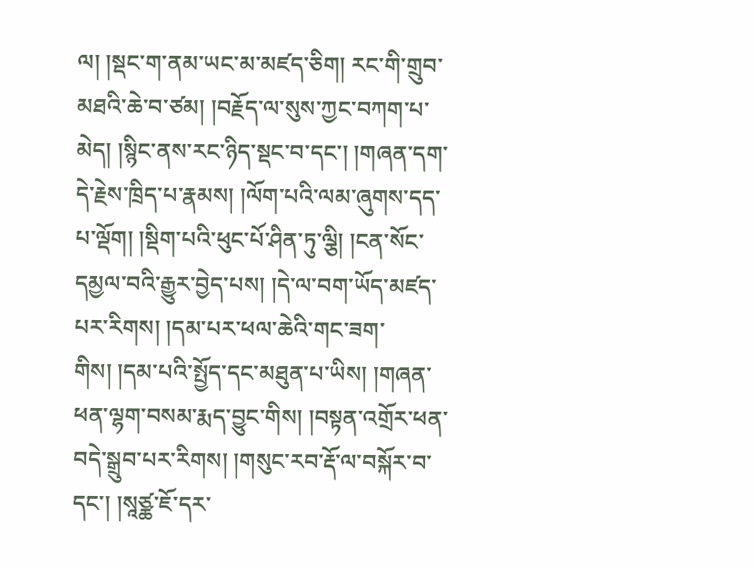ལ། །སྡང་ག་ནམ་ཡང་མ་མཛད་ཅིག། རང་གི་གྲུབ་མཐའི་ཆེ་བ་ཙམ། །བརྗོད་ལ་སུས་ཀྱང་བཀག་པ་མེད། །སྙིང་ནས་རང་ཉིད་སྡང་བ་དང་། །གཞན་དག་དེ་རྗེས་ཁྲིད་པ་རྣམས། །ལོག་པའི་ལམ་ཞུགས་དད་པ་ལྡོག། །སྡིག་པའི་ཕུང་པོ་ཤིན་ཏུ་ལྕི། །ངན་སོང་དམྱལ་བའི་རྒྱུར་བྱེད་པས། །དེ་ལ་བག་ཡོད་མཛད་པར་རིགས། །དམ་པར་ཕལ་ཆེའི་གང་ཟག་གིས། །དམ་པའི་སྤྱོད་དང་མཐུན་པ་ཡིས། །གཞན་ཕན་ལྷག་བསམ་རྨད་བྱུང་གིས། །བསྟན་འགྲོར་ཕན་བདེ་སྒྲུབ་པར་རིགས། །གསུང་རབ་རྡོ་ལ་བསྐོར་བ་དང་། །སཱཙྪ་ཇོ་དར་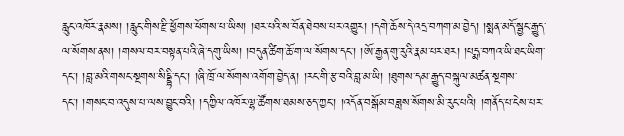རླུང་འཁོར་རྣམས། །རླུང་གིས་རྫི་ཕྱོགས་ཕོགས་པ་ཡིས། །ཐར་པའི་ས་བོན་ཐེབས་པར་འགྱུར། །དགེ་ཆོས་དེ་འདྲ་བཀག་མ་བྱེད། །སྨན་མདོ་སྦྱང་རྒྱུད་ལ་སོགས་ནས། །གསལ་བར་བསྟན་པའི་ཞེ་དགུ་ཡིས། །བདུན་ཚིག་ཆོ་ག་ལ་སོགས་དང་། །ཨོ་རྒྱན་གུ་རུའི་རྣམ་པར་ཐར། །པདྨ་བཀའ་ཡི་ཐང་ཡིག་དང་། །བླ་མའི་གསང་སྔགས་སིདྡྷི་དང་། །ཞི་ཁྲོ་ལ་སོགས་འགོག་བྱེད་ན། །རང་གི་རྩ་བའི་བླ་མ་ཡི། །ཐུགས་དམ་རྒྱུད་བསྐུལ་མཚན་སྔགས་དང་། །གསང་བ་འདུས་པ་ལས་བྱུང་བའི། །དཀྱིལ་འཁོར་ལྷ་ཚོགས་ཐམས་ཅད་ཀྱང་། །འདོན་བསྒོམ་བཟླས་སོགས་མི་རུང་པའི། །གནོད་པ་ངེས་པར་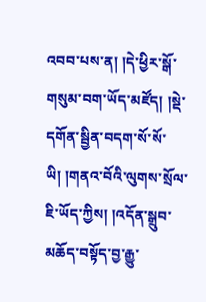འབབ་པས་ན། །དེ་ཕྱིར་སྒོ་གསུམ་བག་ཡོད་མཛོད། །སྡེ་དགོན་སྦྱིན་བདག་སོ་སོ་ཡི། །གནའ་བོའི་ལུགས་སྲོལ་ཇི་ཡོད་ཀྱིས། །འདོན་སྒྲུབ་མཆོད་བསྟོད་བྱ་རྒྱུ་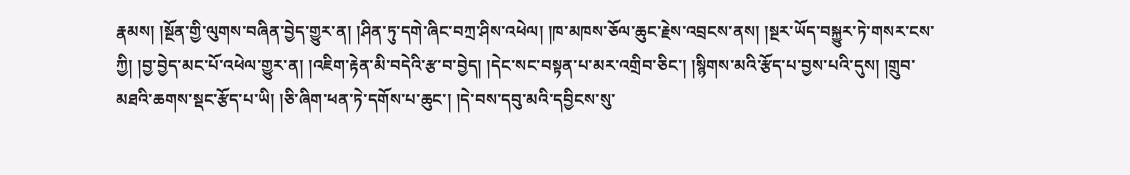རྣམས། །སྔོན་གྱི་ལུགས་བཞིན་བྱེད་གྱུར་ན། །ཤིན་ཏུ་དགེ་ཞིང་བཀྲ་ཤིས་འཕེལ། །ཁ་མཁས་ཅོལ་ཆུང་རྗེས་འབྲངས་ནས། །སྔར་ཡོད་བསྐྱུར་ཏེ་གསར་ངས་ཀྱི། །བྱ་བྱེད་མང་པོ་འཕེལ་གྱུར་ན། །འཇིག་རྟེན་མི་བདེའི་རྩ་བ་བྱེད། །དེང་སང་བསྟན་པ་མར་འགྲིབ་ཅིང་། །སྙིགས་མའི་རྩོད་པ་བྱས་པའི་དུས། །གྲུབ་མཐའི་ཆགས་སྡང་རྩོད་པ་ཡི། །ཅི་ཞིག་ཕན་ཏེ་དགོས་པ་ཆུང་། །དེ་བས་དབུ་མའི་དབྱིངས་སུ་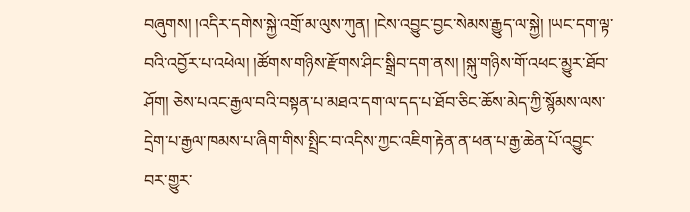བཞུགས། །འདིར་དགེས་སྐྱེ་འགྲོ་མ་ལུས་ཀུན། །ངེས་འབྱུང་བྱང་སེམས་རྒྱུད་ལ་སྐྱེ། །ཡང་དག་ལྟ་བའི་འབྱོར་པ་འཕེལ། །ཚོགས་གཉིས་རྫོགས་ཤིང་སྒྲིབ་དག་ནས། །སྐུ་གཉིས་གོ་འཕང་མྱུར་ཐོབ་ཤོག། ཅེས་པའང་རྒྱལ་བའི་བསྟན་པ་མཐའ་དག་ལ་དད་པ་ཐོབ་ཅིང་ཆོས་མེད་ཀྱི་སྙོམས་ལས་དྲེག་པ་རྒྱལ་ཁམས་པ་ཞིག་གིས་སྤྲིང་བ་འདིས་ཀྱང་འཇིག་རྟེན་ན་ཕན་པ་རྒྱ་ཆེན་པོ་འབྱུང་བར་གྱུར་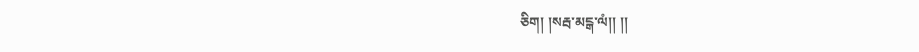ཅིག། །སརྦ་མངྒ་ལཾ།། །།